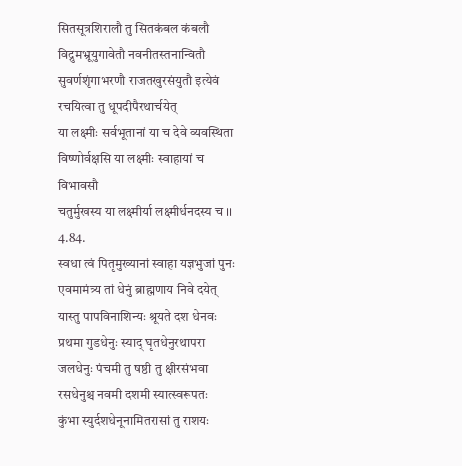सितसूत्रशिरालौ तु सितकंबल कंबलौ
विद्रुमभ्रूयुगावेतौ नवनीतस्तनान्वितौ
सुवर्णशृंगाभरणौ राजतखुरसंयुतौ इत्येवं रचयित्वा तु धूपदीपैरथार्चयेत्
या लक्ष्मीः सर्वभूतानां या च देवे व्यवस्थिता
विष्णोर्वक्षसि या लक्ष्मीः स्वाहायां च विभावसौ
चतुर्मुखस्य या लक्ष्मीर्या लक्ष्मीर्धनदस्य च ।। 4.84.
स्वधा त्वं पितृमुख्यानां स्वाहा यज्ञभुजां पुनः
एवमामंत्र्य तां धेनुं ब्राह्मणाय निवे दयेत्
यास्तु पापविनाशिन्यः श्रूयते दश धेनवः
प्रथमा गुडधेनुः स्याद् घृतधेनुरथापरा
जलधेनुः पंचमी तु षष्ठी तु क्षीरसंभवा रसधेनुश्च नवमी दशमी स्यात्स्वरूपतः
कुंभा स्युर्दशधेनूनामितरासां तु राशयः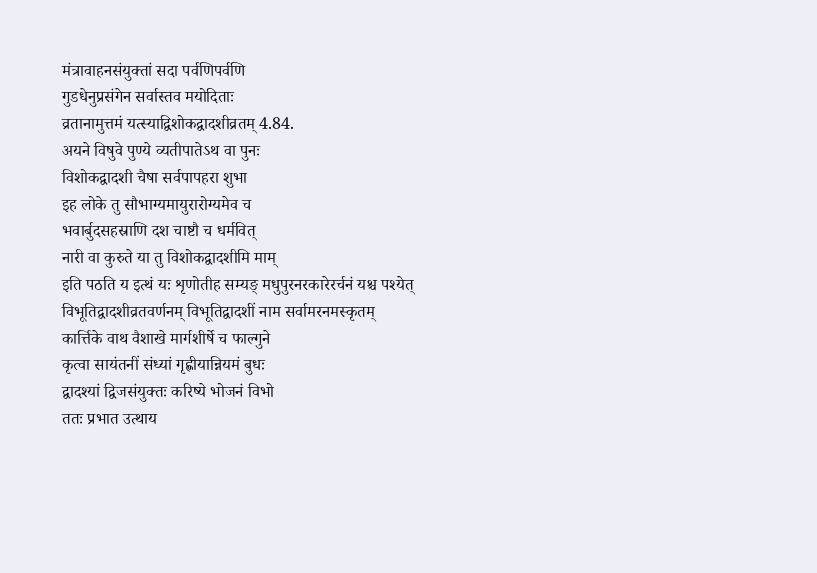मंत्रावाहनसंयुक्तां सदा पर्वणिपर्वणि
गुडधेनुप्रसंगेन सर्वास्तव मयोदिताः
व्रतानामुत्तमं यत्स्याद्विशोकद्वादशीव्रतम् 4.84.
अयने विषुवे पुण्ये व्यतीपातेऽथ वा पुनः
विशोकद्वादशी चैषा सर्वपापहरा शुभा
इह लोके तु सौभाग्यमायुरारोग्यमेव च
भवार्बुदसहस्राणि दश चाष्टौ च धर्मवित्
नारी वा कुरुते या तु विशोकद्वादशीमि माम्
इति पठति य इत्थं यः शृणोतीह सम्यङ् मधुपुरनरकारेरर्चनं यश्च पश्येत्
विभूतिद्वादशीव्रतवर्णनम् विभूतिद्वादशीं नाम सर्वामरनमस्कृतम्
कार्त्तिके वाथ वैशाखे मार्गशीर्षे च फाल्गुने
कृत्वा सायंतनीं संध्यां गृह्णीयान्नियमं बुधः
द्वादश्यां द्विजसंयुक्तः करिष्ये भोजनं विभो
ततः प्रभात उत्थाय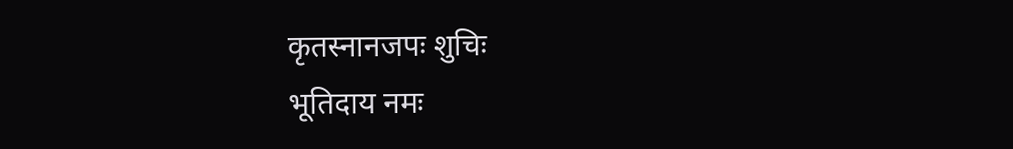कृतस्नानजपः शुचिः
भूतिदाय नमः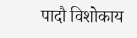पादौ विशोकाय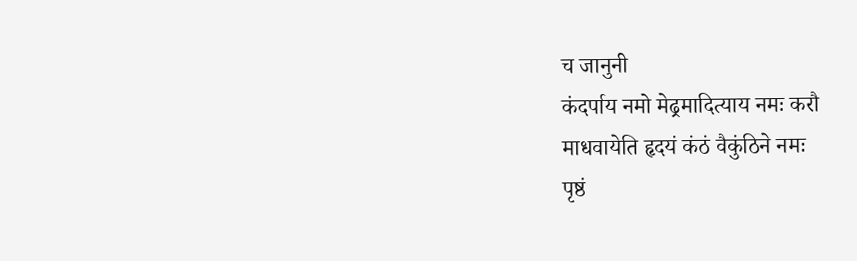च जानुनी
कंदर्पाय नमो मेढ्रमादित्याय नमः करौ
माधवायेति हृदयं कंठं वैकुंठिने नमः
पृष्ठं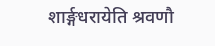शार्ङ्गधरायेति श्रवणौ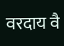वरदाय वै